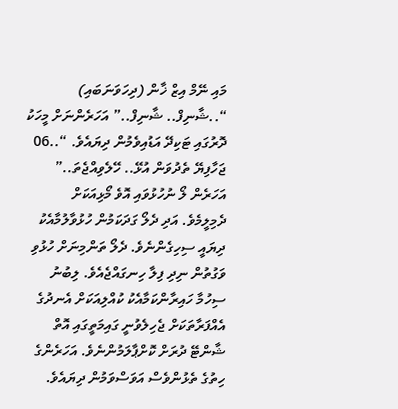މައި ނޭމް އިޒް ޚާން (ދިހަވަނަބައި)
“..ޝާނިފް.. ޝާނިފް..” އަހަރެންނަށް މީހަކު ދޮރުގައި ޓަކިދޭ އަޑުއިވެމުން ދިޔައެވެ. “..06 ޖަހާފިޔޭ ތެދުވަން އުޅޭ.. ހޭލެވިއްޖެތަ..” އަހަރެން ލޯ ނުހުޅުވައި އޮވެ މޯޅިއަކަށް ދެމިލީމެވެ. އަދި ދެލޯ ގަދަކަމުން ހުޅުވާލުމާއެކު ދިޔައީ ސިހިގެންނެވެ. ދެލޯ ތަންމިނަށް ހުޅުވި ވަގުތުން ނިދި ފިލާ ހިނގައްޖެއެވެ. ލިބުނު ސިހުމާ ހައިރާންކަމާއެކު ކުއްލިއަކަށް އެނދުގެ އެއްފަރާތަކަށް ޖެހިލެވުނީ ގައިމަތީގައި އޮތް ޝާންޓޭ ދުރަށް ކޮށްޕާލަމުންނެވެ. އަހަރެންގެ ހިތުގެ ތެޅުންވެސް އަވަސްވަމުން ދިޔައެވެ.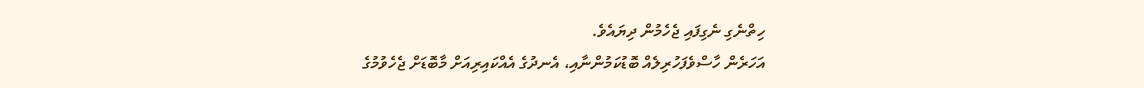ހިތްނެގި ނެގިފައި ޖެހެމުން ދިޔައެވެ.
އަހަރެން ހާސްވެފަހުރިލެއް ބޮޑުކަމުންނާއި، އެނދުގެ އެއްކައިރިއަށް މާބޮޑަށް ޖެހެވުމުގެ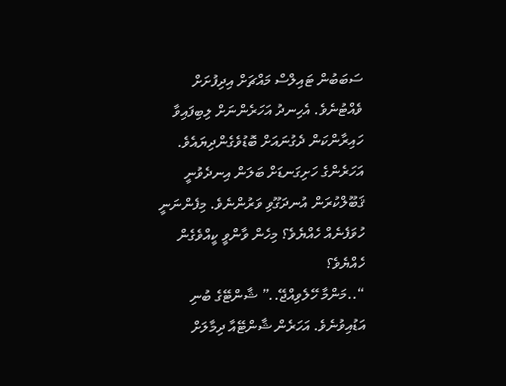ސަބަބުން ޓައިލްސް މައްޗަށް އިދިފުށަށް ވެއްޓުނެވެ. އެހިނދު އަހަރެންނަށް ލިބިފައިވާ ހައިރާންކަން ދެގުނައަށް ބޮޑުވެގެންދިޔައެވެ. އަހަރެންގެ ހަށިގަނޑަށް ބަލަން އިނދެވުނީ ޤަބޫލްކުރަން އުނދަގޫވި ވަރުންނެވެ. މިފެންނަނީ ހުވަފެނެއް ހެއްޔެވެ؟ މިހެން ވާންވީ ކީއްވެގެން ހެއްޔެވެ؟
“..މަންމާ ހޭލެވިއްޖޭ..” ޝާންޓޭގެ ބުނި އަޑުއިވުނެވެ. އަހަރެން ޝާންޓޭއާ ދިމާލަށް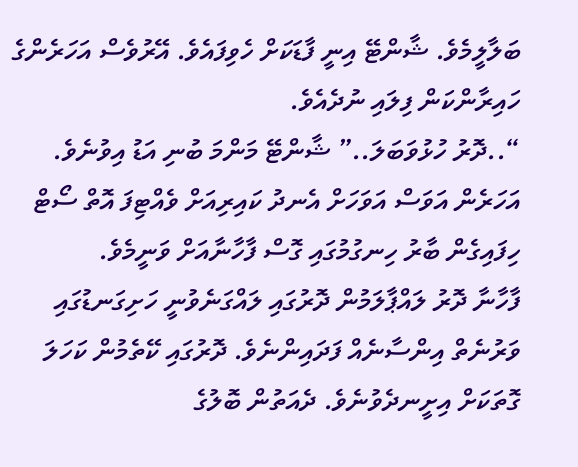ބަލާލީމެވެ. ޝާންޓޭ އިނީ ފާޑަކަށް ހެވިފައެވެ. އޭރުވެސް އަހަރެންގެ ހައިރާންކަން ފިލައި ނުދެއެވެ.
“..ދޮރު ހުޅުވަބަލަ..” ޝާންޓޭ މަންމަ ބުނި އަޑު އިވުނެވެ. އަހަރެން އަވަސް އަވަހަށް އެނދު ކައިރިއަށް ވެއްޓިފަ އޮތް ސޯޓް ހިފައިގެން ބާރު ހިނގުމުގައި ގޮސް ފާހާނާއަށް ވަނީމެވެ.
ފާހާނާ ދޮރު ލައްޕާލަމުން ދޮރުގައި ލައްގަނެވުނީ ހަށިގަނޑުގައި ވަރުނެތް އިންސާނެއް ފަދައިންނެވެ. ދޮރުގައި ކޭތެމުން ކަހަލަ ގޮތަކަށް އިށީނދެވުނެވެ. ދެއަތުން ބޮލުގެ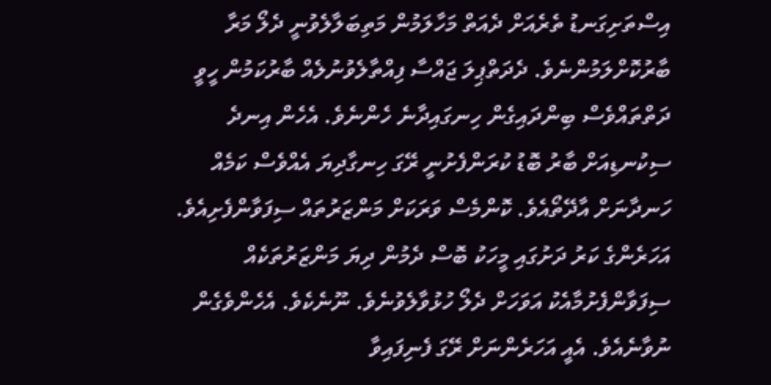އިސްތަށިގަނޑު ތެރެއަށް ދެއަތް މަހާލަމުން މަތިބަލާލެވުނީ ދެލޯ މަރާ ބާރުކޮށްލަމުންނެވެ. ދެދަތްޕިލަ ޖައްސާ ފިއްތާލެވުނުލެއް ބާރުކަމުން ހީވީ ދަތްތައްވެސް ބިންދައިގެން ހިނގައިދާނެ ހެންނެވެ. އެހެން އިނދެ ސިކުނޑިއަށް ބާރު ބޮޑު ކުރަންފެށުނީ ރޭގަ ހިނގާދިޔަ އެއްވެސް ކަމެއް ހަނދާނަށް އާދޭތޯއެވެ. ކޮންމެސް ވަރަކަށް މަންޒަރުތައް ސިފަވާންފެށިއެވެ.
އަހަރެންގެ ކަރު ދަށުގައި މީހަކު ބޮސް ދެމުން ދިޔަ މަންޒަރުތަކެއް ސިފަވާންފެށުމާއެކު އަވަހަށް ދެލޯ ހުޅުވާލެވުނެވެ. ނޫނެކެވެ. އެހެންވެގެން ނުވާނެއެވެ. އެއީ އަހަރެންނަށް ރޭގަ ފެނިފައިވާ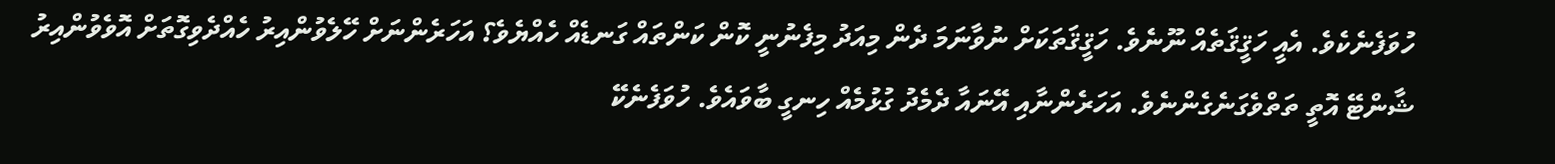ހުވަފެނެކެވެ. އެއީ ހަޤީޤަތެއް ނޫނެވެ. ހަޤީޤަތަކަށް ނުވާނަމަ ދެން މިއަދު މިފެނުނީ ކޮން ކަންތައް ގަނޑެއް ހެއްޔެވެ؟ އަހަރެންނަށް ހޭލެވުންއިރު ހެއްދެވިގޮތަށް އޮވެވުންއިރު ޝާންޓޭ އޮތީ ތަތްވެގަނެގެންނެވެ. އަހަރެންނާއި އޭނައާ ދެމެދު ގުޅުމެއް ހިނގީ ބާވައެވެ. ހުވަފެނެކޭ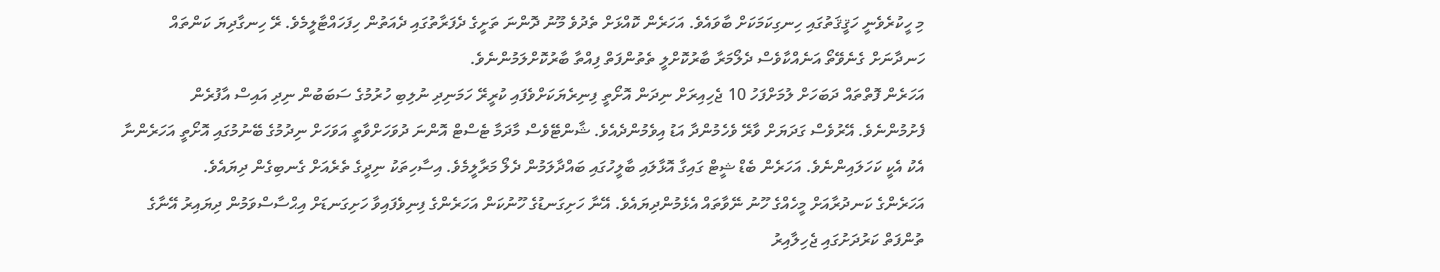މި ހީކުރެވެނީ ހަޤީޤަތުގައި ހިނގިކަމަކަށް ބާވައެވެ. އަހަރެން ކޮއްޅަށް ތެދުވެ މޫނު ދޮންނަ ތަށީގެ ދެފަރާތުގައި ދެއަތުން ހިފަހައްޓާލީމެވެ. ރޭ ހިނގާދިޔަ ކަންތައް ހަނދާނަށް ގެނެވޭތޯ އަނެއްކާވެސް ދެލޯމަރާ ބާރުކޮށްލީ ތެތުންފަތް ފިއްތާ ބާރުކޮށްލަމުންނެވެ.
އަހަރެން ފޮތްތައް ދަބަހަށް ލުމަށްފަހު 10 ޖެހިއިރަށް ނިދަން އޮށޯތީ ފިނިރެޔަކަށްވެފައި ކުރީރޭ ހަމަނިދި ނުލިބި ހުރުމުގެ ސަބަބުން ނިދި އައިސް އާފުރެން ފެށުމުންނެވެ. އޭރުވެސް ގަދަޔަށް ވާރޭ ވެހެމުންދާ އަޑު އިވެމުންދެއެވެ. ޝާންޓޭވެސް މާދަމާ ޓެސްޓް އޮންނަ ދުވަހަށްވާތީ އަވަހަށް ނިދުމުގެ ބޭނުމުގައި އޮށޯތީ އަހަރެންނާ އެކު އެކީ ކަހަލައިންނެވެ. އަހަރެން ބެޑް ޝީޓް ގައިގާ އޮޅާލައި ބާލީހުގައި ބައްދާލަމުން ދެލޯ މަރާލީމެވެ. އިސާހިތަކު ނިދީގެ ތެރެއަށް ގެނބިގެން ދިޔައެވެ.
އަހަރެންގެ ކަނދުރާއަށް މީހެއްގެ ހޫނު ނޭވާތައް އެޅެމުންދިޔައެވެ. އޭނާ ހަށިގަނޑުގެ ހޫނުކަން އަހަރެންގެ ފިނިވެފައިވާ ހަށިގަނޑަށް އިޙްސާސްވަމުން ދިޔައިރު އޭނާގެ ތުންފަތް ކަރުދަށުގައި ޖެހިލާއިރު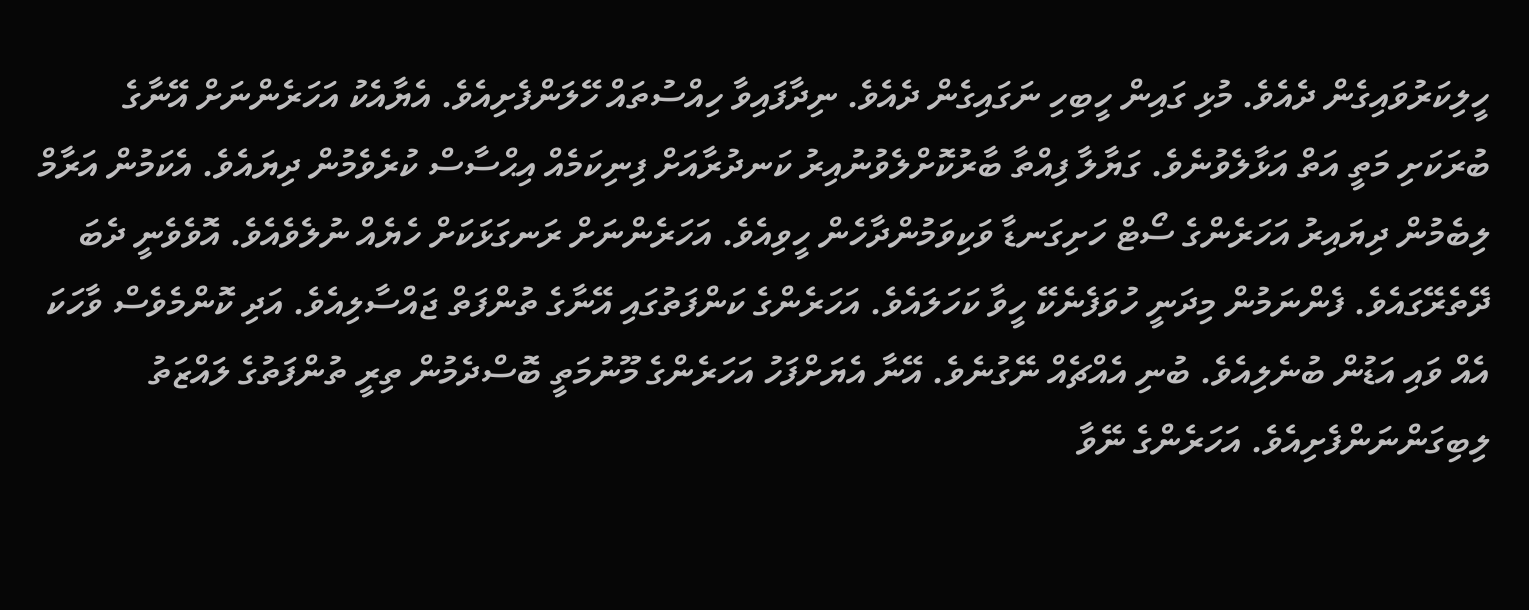ހީލިކަރުވައިގެން ދެއެވެ. މުޅި ގައިން ހީބިހި ނަގައިގެން ދެއެވެ. ނިދާފައިވާ ހިއްސުތައް ހޭލަންފެށިއެވެ. އެޔާއެކު އަހަރެންނަށް އޭނާގެ ބުރަކަށި މަތީ އަތް އަޅާލެވުނެވެ. ގަޔާލާ ފިއްތާ ބާރުކޮށްލެވުނުއިރު ކަނދުރާއަށް ފިނިކަމެއް އިޙްސާސް ކުރެވެމުން ދިޔައެވެ. އެކަމުން އަރާމް ލިބެމުން ދިޔައިރު އަހަރެންގެ ސޯޓް ހަށިގަނޑާ ވަކިވަމުންދާހެން ހީވިއެވެ. އަހަރެންނަށް ރަނގަޅަކަށް ހެޔެއް ނުލެވެއެވެ. އޮވެވެނީ ދެބަ ދޭތެރޭގައެވެ. ފެންނަމުން މިދަނީ ހުވަފެނެކޭ ހީވާ ކަހަލައެވެ. އަހަރެންގެ ކަންފަތުގައި އޭނާގެ ތުންފަތް ޖައްސާލިއެވެ. އަދި ކޮންމެވެސް ވާހަކަ އެއް ވައި އަޑުން ބުނެލިއެވެ. ބުނި އެއްޗެއް ނޭގުނެވެ. އޭނާ އެޔަށްފަހު އަހަރެންގެ މޫނުމަތީ ބޮސްދެމުން ތިރީ ތުންފަތުގެ ލައްޒަތު ލިބިގަންނަންފެށިއެވެ. އަހަރެންގެ ނޭވާ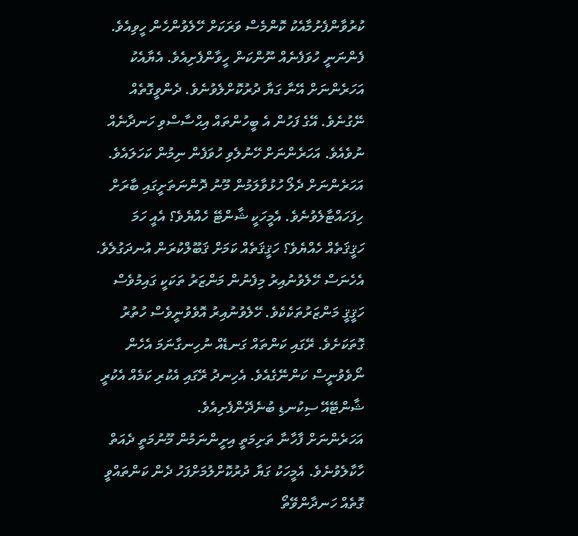ކުރުވާންފެށުމާއެކު ކޮންމެސް ވަރަކަށް ހޭލެވުންހެން ހީވިއެވެ. ފެންނަނީ ހުވަފެނެއް ނޫންކަން ހީވާންފެށިއެވެ. އެޔާއެކު އަހަރެންނަށް އޭނާ ގަޔާ ދުރުކޮށްލެވުނެވެ. ދެންވީގޮތެއް ނޭގުނެވެ. އޭގެ ފަހުން އެ ބީހުންތައް އިޙްސާސްވި ހަނދާނެއް ނުވެއެވެ. އަހަރެންނަށް ހޭނުލެވި ހުވަފެން ނިމުން ކަހަލައެވެ.
އަހަރެންނަށް ދެލޯ ހުޅުވާލަމުން މޫނު ދޮންނަތަށީގައި ބާރަށް ހިފަހައްޓާލެވުނެވެ. އެމީހަކީ ޝާންޓޭ ހެއްޔެވެ؟ އެއީ ހަމަ ހަޤީޤަތެއް ހެއްޔެވެ؟ ހަޤީޤަތެއް ކަމަށް ޤަބޫލްކުރަން އުނދަގުލެވެ. އެހެނަސް ހޭލެވުނުއިރު މިފެނުން މަންޒަރު ތަކަކީ ގައިމުވެސް ހަޤީޤީ މަންޒަރުތަކެކެވެ. ހޭލެވުނުއިރު އޮވެވުނީވެސް ހުތުރު ގޮތަކަށެވެ. ރޭގައި ކަންތައް ގަނޑެއް ނުހިނގާނަމަ އެހެން ނޯވެވުނީސް ކަންނޭގެއެވެ. އެހިނދު ރޭގައި އެކުރި ކަމެއް އެކުރީ ޝާންޓޭއޭ ސިކުނޑި ބުނެދޭންފެށިއެވެ.
އަހަރެންނަށް ފާހާނާ ތަށިމަތީ އިށީންނަމުން މޫނުމަތީ ދެއަތް ހާކާލެވުނެވެ. އެމީހަކު ގަޔާ ދުރުކޮށްލުމަށްފަހު ދެން ކަންތައްވީ ގޮތެއް ހަނދާންވޭތޯ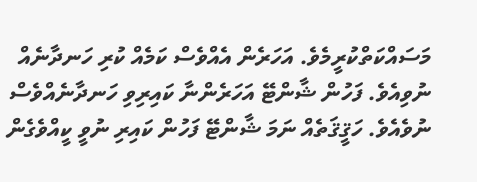މަސައްކަތްކުރީމެވެ. އަހަރެން އެއްވެސް ކަމެއް ކުރި ހަނދާނެއް ނުވިއެވެ. ފަހުން ޝާންޓޭ އަހަރެންނާ ކައިރިވި ހަނދާނެއްވެސް ނުވެއެވެ. ހަޤީޤަތެއް ނަމަ ޝާންޓޭ ފަހުން ކައިރި ނުވީ ކީއްވެގެން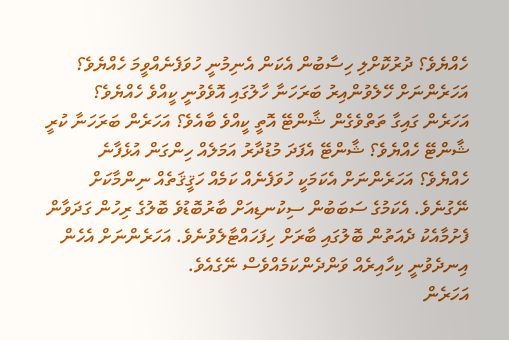ހެއްޔެވެ؟ ދުރުކޮށްލި ހިސާބުން އެކަން އެނިމުނީ ހުވަފެނެއްވީމަ ހެއްޔެވެ؟ އަހަރެންނަށް ހޭލެވުންއިރު ބަރަހަނާ ހާލުގައި އޮވެވުނީ ކީއްވެ ހެއްޔެވެ؟ އަހަރެން ގައިގާ ތަތްވެގެން ޝާންޓޭ އޮތީ ކީއްވެ ބާއެވެ؟ އަހަރެން ބަރަހަނާ ކުރީ ޝާންޓޭ ހެއްޔެވެ؟ ޝާންޓޭ އެފަދަ މުޑުދާރު އަމަލެއް ހިންގަން އުޅެފާނެ ހެއްޔެވެ؟ އަހަރެންނަށް އެކަމަކީ ހުވަފެނެއް ކަމެއް ހަޤީޤަތެއް ނިންމާކަށް ނޭގުނެވެ. އެކަމުގެ ސަބަބުން ސިކުނޑިއަށް ބާރުބޮޑުވެ ބޮލުގެ ރިހުން ގަދަވާން ފެށުމާއެކު ދެއަތުން ބޮލުގައި ބާރަށް ހިފަހައްޓާލެވުނެވެ. އަހަރެންނަށް އެހެން އިނދެވުނީ ކިހާއިރެއް ވަންދެންކަމެއްވެސް ނޭގެއެވެ.
އަހަރެން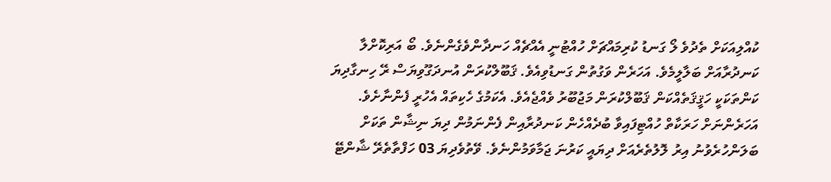ކުއްލިއަކަށް ތެދުވެ ލޯ ގަނޑު ކުރިމައްޗަށް ހުއްޓުނީ އެއްޗެއް ހަނދާންވެގެންނެވެ. ބޯ އަރިކޮށްލާ ކަނދުރާއަށް ބަލާލީމެވެ. އަހަރެން ވަގުތުން ގަނޑުވިއެވެ. ޤަބޫލްކުރަން އުނދަގޫވިޔަސް ރޭ ހިނގާދިޔަ ކަންތަކަކީ ހަޤީޤަތެއްކަން ޤަބޫލްކުރަން މަޖުބޫރު ވެއްޖެއެވެ. އެކަމުގެ ހެކިތައް އެހުރީ ފެންނާށެވެ. އަހަރެންނަށް ހަރަކާތް ހުއްޓިފައިވާ ބުދެއްހެން ކަނދުރާއިން ފެންނަމުން ދިޔަ ނިޝާން ތަކަށް ބަލަންހުރެވުނު އިރު ލޮލުތެރެއަށް ދިޔައީ ކަރުނަ ޖަމާވަމުންނެވެ. ވޭތުވެދިޔަ 03 ހަފްތާތެރޭ ޝާންޓޭ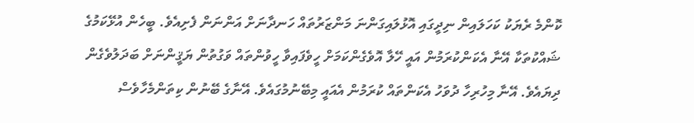ކޮންމެ ރެޔަކު ކަހަލައިން ނިދީގައި އޮޅުލައިގަންނަ މަންޒަރުތައް ހަނދާނަށް އަންނަން ފެށިއެވެ. ބީހެން އުޅޭކަމުގެ ޝައްކުތަކާ އޭނާ އެކަންކުރަމުން އައީ ހޭލާ އޮވެގެންކަމަށް ހީވެފައިވާ ހީވުންތައް ވަގުތުން ޔަޤީންނަށް ބަދަލުވެގެން ދިޔައެވެ. އޭނާ މިހުރިހާ ދުވަހު އެކަންތައް ކުރަމުން އެއައީ މިބޭނުމުގައެވެ. އޭނާގެ ބޭނުން ކިތަންމެހާވެސް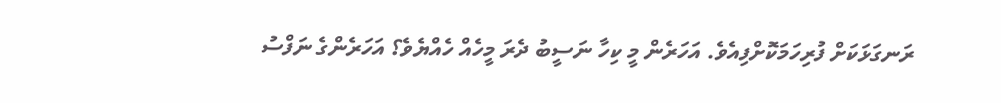ރަނގަޅަކަށް ފުރިހަމަކޮށްފިއެވެ. އަހަރެން މީ ކިހާ ނަސީބު ދެރަ މީހެއް ހެއްޔެވެ؟ އަހަރެންގެ ނަފްސު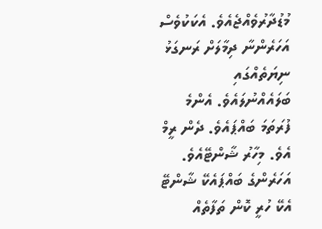މުޑުދާރުވެއްޖެއެވެ. އެކަކުވެސް އަހަރެންނާ ދިމާލަށް ރަނގަޅު ނިޔަތެއްގައި ބަލައެއްނުލައެވެ. އެންމެ ފުރަތަމަ ބައްޕައެވެ. ދެން ރީމް އެވެ. މިހާރު ޝާންޓޭއެވެ. އަހަރެންގެ ބައްޕައެކޭ ޝާންޓޭ އެކޭ ހުރީ ކޮން ތަފާތެއް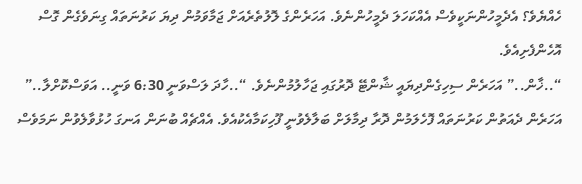ހެއްޔެވެ؟ އެދެމީހުންނަކީވެސް އެއްކަހަލަ ދެމީހުންނެވެ. އަހަރެންގެ ލޮލުތެރެއަށް ޖަމާވަމުން ދިޔަ ކަރުނަތައް ގިނަވެގެން ގޮސް އޮހެންފެށިއެވެ.
“..ޚާން..” އަހަރެން ސިހިގެންދިޔައީ ޝާންޓޭ ދޮރުގައި ޖަހާލުމުންނެވެ. “..ހާދަ ލަސްވަނީ 6:30 ވަނީ.. އަވަސްކޮށްލާ..”
އަހަރެން ދެއަތުން ކަރުނަތައް ފޮހެލަމުން ދޮރާ ދިމާލަށް ބަލާލެވުނީ ފޫހިކަމާއެކުއެވެ. އެއްޗެއް ބުނަން އަނގަ ހުޅުވާލެވުން ނަމަވެސް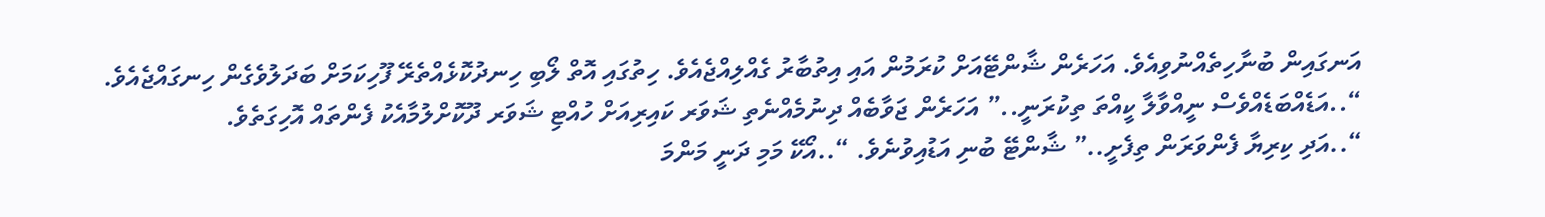އަނގައިން ބުނާހިތެއްނުވިއެވެ. އަހަރެން ޝާންޓޭއަށް ކުރަމުން އައި އިތުބާރު ގެއްލިއްޖެއެވެ. ހިތުގައި އޮތް ލޯބި ހިނދުކޮޅެއްތެރޭ ފޫހިކަމަށް ބަދަލުވެގެން ހިނގައްޖެއެވެ.
“..އަޑެއްބަޑެއްވެސް ނީއްވާލާ ކީއްތަ ތިކުރަނީ..” އަހަރެން ޖަވާބެއް ދިނުމެއްނެތި ޝަވަރ ކައިރިއަށް ހުއްޓި ޝަވަރ ދޫކޮށްލުމާއެކު ފެންތައް އޮހިގަތެވެ.
“..އަދި ކިރިޔާ ފެންވަރަން ތިފެށީ..” ޝާންޓޭ ބުނި އަޑުއިވުނެވެ. “..އޯކޭ މަމި ދަނީ މަންމަ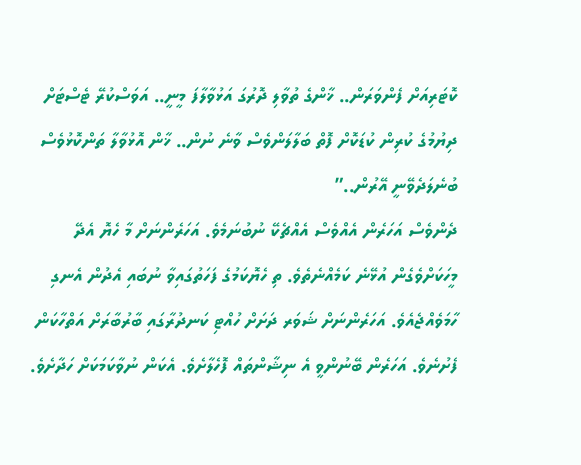ކޮޓަރިއަށް ފެންވަރަން.. ޚާންގެ ތުވާލި ދޮރުގަ އަޅުވާލާފަ މީނީ.. އަވަސްކުރޭ ޓެސްޓަށް ދިޔުމުގެ ކުރިން ކުޑަކޮށް ފޮތް ބަލާލަންވެސް ވާނެ ނުން.. ޚާން އޮޅުވާލާ ތަންކޮޅުވެސް ބުނެލަދެވޭނީ އޭރުން..”
ދެންވެސް އަހަރެން އެއްވެސް އެއްޗެކޭ ނުބުނަމެވެ. އަހަރެންނަށް މާ ހެޔޮ އެދޭ މީހަކަށްވެގެން އުޅޭނެ ކަމެއްނެތެވެ. ތި ހެޔޮކަމުގެ ފަހަތުގައިވާ ނުބައި އެދުން އެނގި ހާމަވެއްޖެއެވެ. އަހަރެންނަށް ޝަވަރ ދަށަށް ހުއްޓި ކަނދުރާގައި ބާރުބާރަށް އަތްހާކަން ފެށުނެވެ. އަހަރެން ބޭނުންވީ އެ ނިޝާންތައް ފޮހެލާށެވެ. އެކަން ނުވާކަމަކަށް ހަދާށެވެ.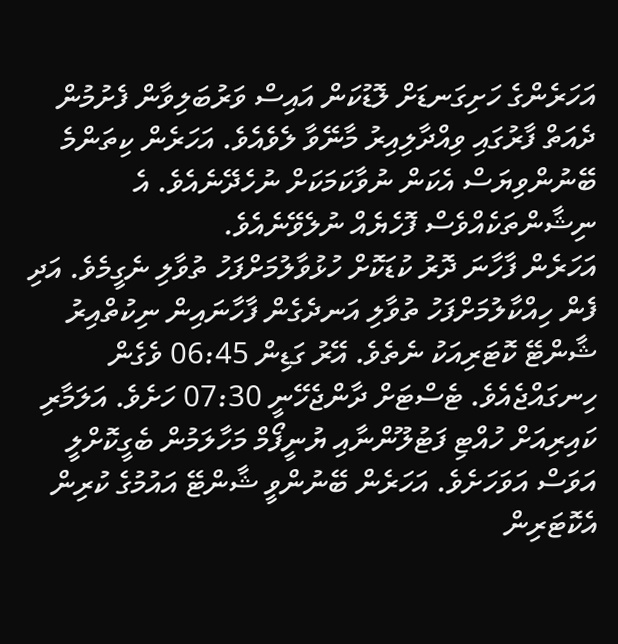އަހަރެންގެ ހަށިގަނޑަށް ލޮޑުކަން އައިސް ވަރުބަލިވާން ފެށުމުން ދެއަތް ފާރުގައި ވިއްދާލިއިރު މާނޭވާ ލެވެއެވެ. އަހަރެން ކިތަންމެ ބޭނުންވިޔަސް އެކަން ނުވާކަމަކަށް ނުހެދޭނެއެވެ. އެ ނިޝާންތަކެއްވެސް ފޮހެޔެއް ނުލެވޭނެއެވެ.
އަހަރެން ފާހާނަ ދޮރު ކުޑަކޮށް ހުޅުވާލުމަށްފަހު ތުވާލި ނެގީމެވެ. އަދި ފެން ހިއްކާލުމަށްފަހު ތުވާލި އަނދެގެން ފާހާނައިން ނިކުތްއިރު ޝާންޓޭ ކޮޓަރިއަކު ނެތެވެ. އޭރު ގަޑިން 06:45 ވެގެން ހިނގައްޖެއެވެ. ޓެސްޓަށް ދާންޖެހޭނީ 07:30 ހަށެވެ. އަލަމާރި ކައިރިއަށް ހުއްޓި ފަޓުލޫންނާއި ޔުނީފޯމް މަހާލަމުން ބެގީކޮށްލީ އަވަސް އަވަހަށެވެ. އަހަރެން ބޭނުންވީ ޝާންޓޭ އައުމުގެ ކުރިން އެކޮޓަރިން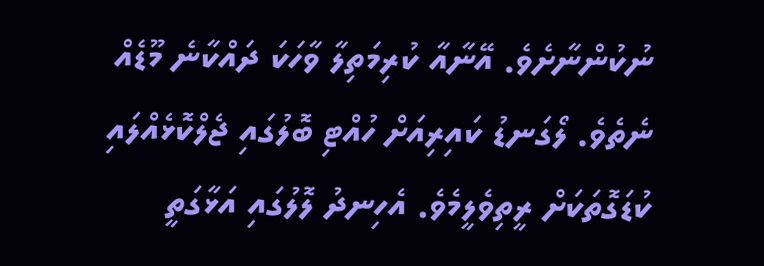ނުކުންނާށެވެ. އޭނާއާ ކުރިމަތިލާ ވާހަކަ ދައްކާނެ މޫޑެއް ނެތެވެ. ލޯގަނޑު ކައިރިއަށް ހުއްޓި ބޮލުގައި ޖެލްކޮޅެއްލައި ކުޑަގޮތަކަށް ރީތިވެލީމެވެ. އެހިނދު ލޮލުގައި އަޅާގަތީ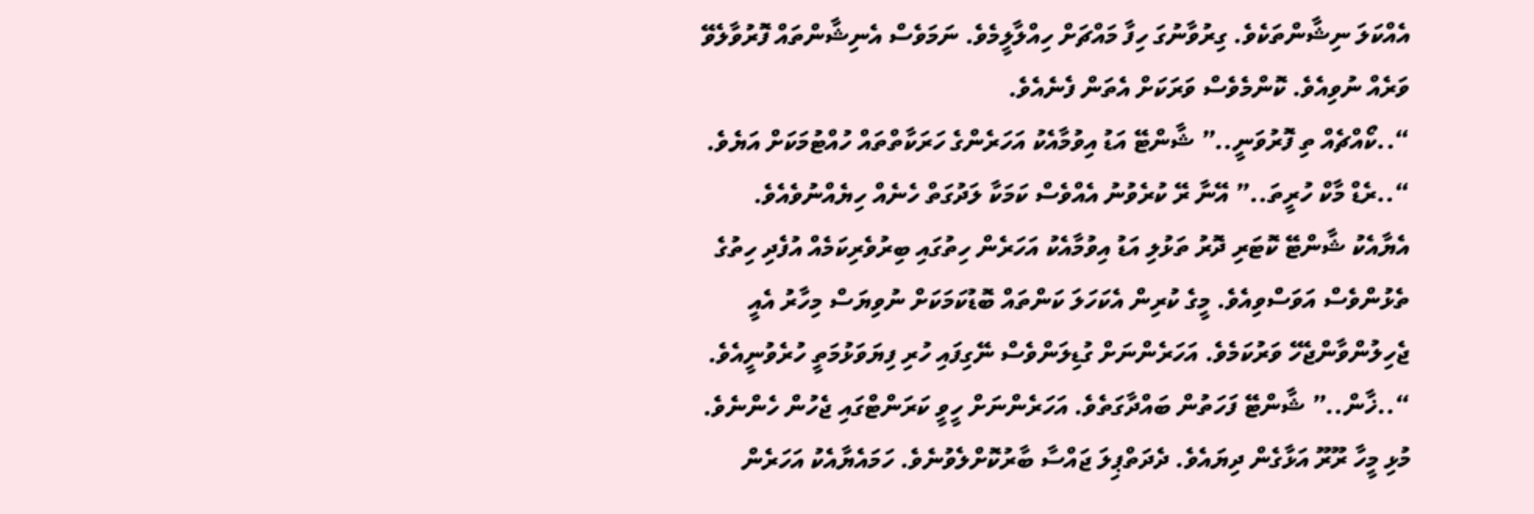އެއްކަލަ ނިޝާންތަކެވެ. ގިރުވާނުގަ ހިފާ މައްޗަށް ހިއްލާލީމެވެ. ނަމަވެސް އެނިޝާންތައް ފޮރުވާލެވޭ ވަރެއް ނުވިއެވެ. ކޮންމެވެސް ވަރަކަށް އެތަން ފެނެއެވެ.
“..ކޯއްޗެއް ތި ފޮރުވަނީ..” ޝާންޓޭ އަޑު އިވުމާއެކު އަހަރެންގެ ހަރަކާތްތައް ހުއްޓުމަކަށް އަޔެވެ. “..ރެޑް މާކް ހުރީތަ..” އޭނާ ރޭ ކުރެވުނު އެއްވެސް ކަމަކާ ލަދުގަތް ހެނެއް ހިޔެއްނުވެއެވެ. އެޔާއެކު ޝާންޓޭ ކޮޓަރި ދޮރު ތަޅުލި އަޑު އިވުމާއެކު އަހަރެން ހިތުގައި ބިރުވެރިކަމެއް އުފެދި ހިތުގެ ތެޅުންވެސް އަވަސްވިއެވެ. މީގެ ކުރިން އެކަހަލަ ކަންތައް ބޮޑުކަމަކަށް ނުވިޔަސް މިހާރު އެއީ ޖެހިލުންވާންޖެހޭ ވަރުކަމެވެ. އަހަރެންނަށް ގުޑިލަންވެސް ނޭގިފައި ހުރި ފިޔަވަޅުމަތީ ހުރެވުނީއެވެ.
“..ޚާން..” ޝާންޓޭ ފަހަތުން ބައްދާގަތެވެ. އަހަރެންނަށް ހީވީ ކަރަންޓްގައި ޖެހުން ހެންނެވެ. މުޅި މީހާ ރޫރޫ އަޅާގެން ދިޔައެވެ. ދެދަތްޕިލަ ޖައްސާ ބާރުކޮށްލެވުނެވެ. ހަމައެޔާއެކު އަހަރެން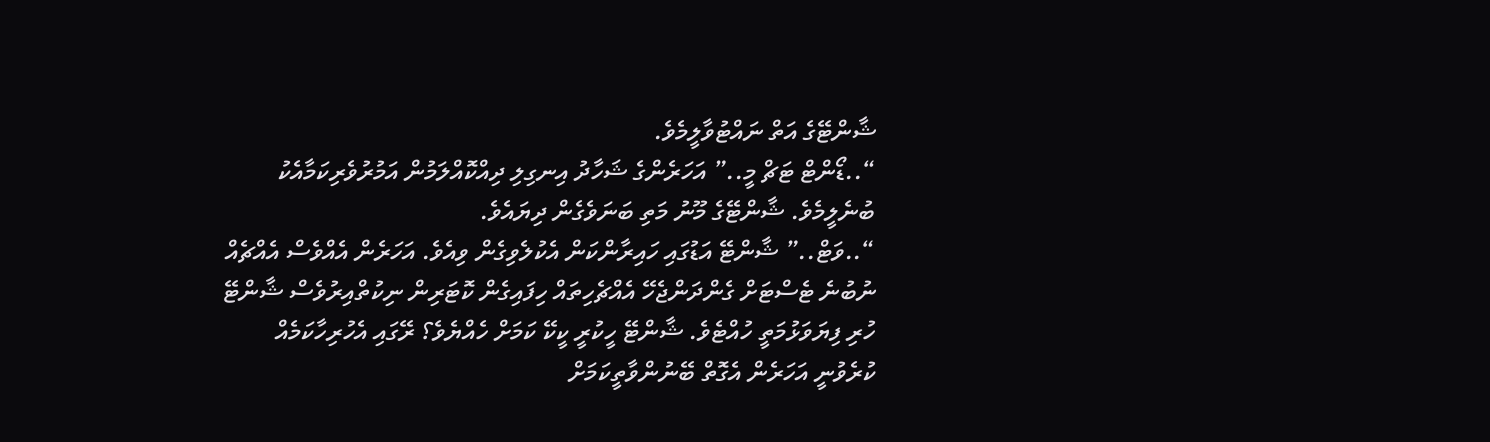ޝާންޓޭގެ އަތް ނައްޓުވާލީމެވެ.
“..ޑޯންޓް ޓަޗް މީ..” އަހަރެންގެ ޝަހާދު އިނގިލި ދިއްކޮއްލަމުން އަމުރުވެރިކަމާއެކު ބުނެލީމެވެ. ޝާންޓޭގެ މޫނު މަތި ބަނަވެގެން ދިޔައެވެ.
“..ވަޓް..” ޝާންޓޭ އަޑުގައި ހައިރާންކަން އެކުލެވިގެން ވިއެވެ. އަހަރެން އެއްވެސް އެއްޗެއް ނުބުނެ ޓެސްޓަށް ގެންދަންޖެހޭ އެއްޗެހިތައް ހިފައިގެން ކޮޓަރިން ނިކުތްއިރުވެސް ޝާންޓޭ ހުރި ފިޔަވަޅުމަތީ ހުއްޓެވެ. ޝާންޓޭ ހީކުރީ ކީކޭ ކަމަށް ހެއްޔެވެ؟ ރޭގައި އެހުރިހާކަމެއް ކުރެވުނީ އަހަރެން އެގޮތް ބޭނުންވާތީކަމަށް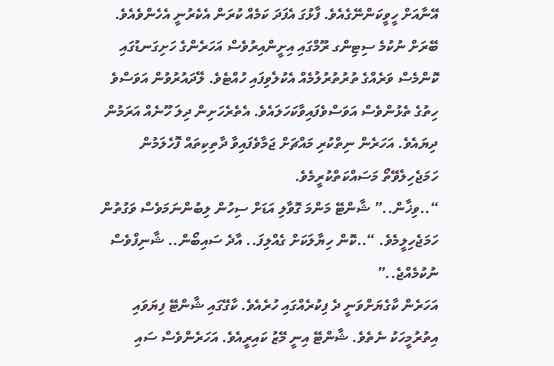އޭނާއަށް ހީވީކަންނޭގެއެވެ. ފާޅުގަ އެފަދަ ކަމެއް ކުރަން އެކެރުނީ އެހެންވެއެވެ.
ބޭރަށް ނުކުމެ ސިޓިންގ ރޫމްގައި އިށީންއިރުވެސް އަހަރެންގެ ހަށިގަނޑުގައި ކޮންމެސް ވަރެއްގެ ތުރުތުރުލުމެއް އެކުލެވިފައި ހުއްޓެވެ. ލޭދައުރުވުން އަވަސްވެ ހިތުގެ ތެޅުންވެސް އަވަސްވެފައިވާކަހަލައެވެ. އެތެރެހަށިން ދިލަ ހޫނެއް އަރަމުން ދިޔައެވެ. އަހަރެން ނިތްކުރި މައްޗަށް ޖަމާވެފައިވާ ދާތިކިތައް ފޮހެލަމުން ހަމަޖެހިލެވޭތޯ މަސައްކަތްކުރީމެވެ.
“..ވިޚާން..” ޝާންޓޭ މަންމަ ގޮވާލި އަޑަށް ސިހުން ލިބުންނަމަވެސް ވަގުތުން ހަމަޖެހިލީމެވެ. “..ކޮން ހިޔާލަކަށް ގެއްލިފަ.. އާދެ ސައިބޯން.. ޝާނިފްވެސް ނުކުމެއްޖެ..”
އަހަރެން ކާގެޔަށްވަނީ ދެ ފިކުރެއްގައި ހުރެއެވެ. ކާގޭގައި ޝާންޓޭ ފިޔަވައި އިތުރުމީހަކު ނެތެވެ. ޝާންޓޭ އިނީ މޭޒު ކައިރީއެވެ. އަހަރެންވެސް ސައި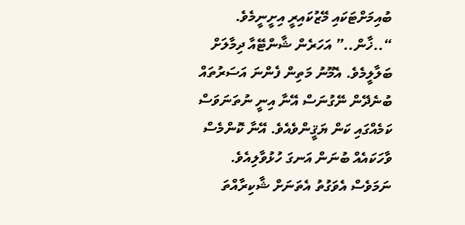ބުއިމަށްޓަކައި މޭޒުކައިރީ އިށީނީމެވެ.
“..ޚާން..” އަހަރެން ޝާންޓޭއާ ދިމާލަށް ބަލާލީމެވެ. އެމޫނު މަތިން ފެންނަ އަސަރުތައް ބުނެދޭން ނޭގުނަސް އޭނާ އިނީ ނުތަނަވަސް ކަމެއްގައި ކަން ޔަޤީންވެއެވެ. އޭނާ ކޮންމެސް ވާހަކައެއް ބުނަން އަނގަ ހުޅުވާލިއެވެ. ނަމަވެސް އެވަގުތު އެތަނަށް ޝާކިރާއްތަ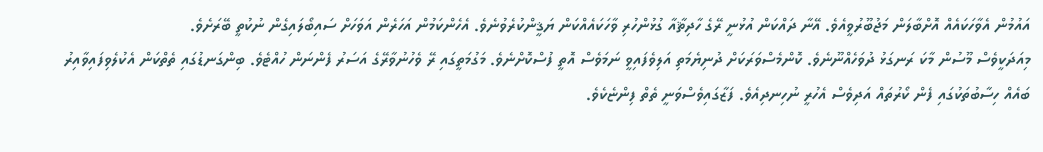އައުމުން އެވާހަކައެއް އޮށްބާލަން މަޖުބޫރުވީއެވެ. އޭނާ ދައްކަން އުޅުނީ ރޭގެ ހާދިޘާއާ ގުޅުންހުރި ވާހަކައެއްކަން ޔަޤީންކުރެވުނެވެ. އެހެންކަމުން އަހަރެން އަވަހަށް ސައިބޯލައިގެން ނުކުތީ ބޭރަށެވެ.
މިއަދަކީވެސް މޫސުން މާކަ ރަނގަޅު ދުވަހެއްނޫނެވެ. ކޮންމެސްވަރަކަށް ދުނިޔެމަތި އަލިވެފައިވީ ނަމަވެސް އޮތީ ފުސްކޮށްނެވެ. މަގުމަތީގައި ރޭ ވެހުނުވާރޭގެ އަސަރު ފެންނަން ހުއްޓެވެ. ބިންގަނޑުގައި ތެތްކަން އެކުލެވިފައިވާއިރު ބައެއް ހިސާބުތަކުގައި ފެން ކޯރުތައް އަދިވެސް އެހުރީ ނުހިނދިއެވެ. ފަޒާގައިވެސްވަނީ ތެތް ފިންޏެކެވެ.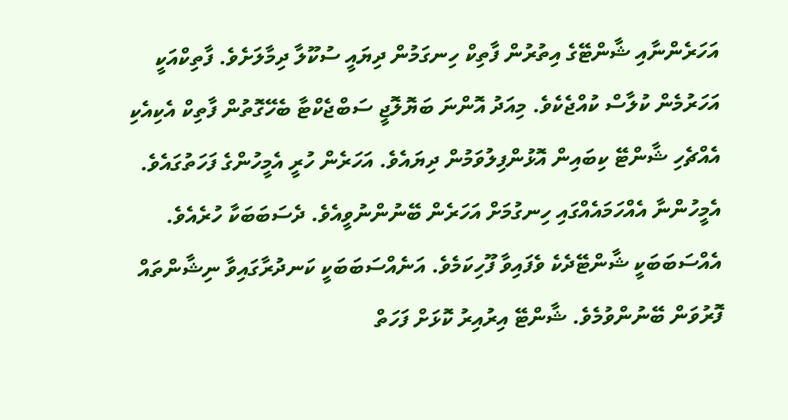އަހަރެންނާއި ޝާންޓޭގެ އިތުރުން ފާތިކް ހިނގަމުން ދިޔައީ ސުކޫލާ ދިމާލަށެވެ. ފާތިކްއަކީ އަހަރުމެން ކުލާސް ކުއްޖެކެވެ. މިއަދު އޮންނަ ބަޔޮލޮޖީ ސަބްޖެކްޓާ ބެހޭގޮތުން ފާތިކް އެކިއެކި އެއްޗެހި ޝާންޓޭ ކިބައިން އޮޅުންފިލުވަމުން ދިޔައެވެ. އަހަރެން ހުރީ އެމީހުންގެ ފަހަތުގައެވެ. އެމީހުންނާ އެއްހަމައެއްގައި ހިނގުމަށް އަހަރެން ބޭނުންނުވީއެވެ. ދެސަބަބަކާ ހުރެއެވެ. އެއްސަބަބަކީ ޝާންޓޭދެކެ ވެފައިވާ ފޫހިކަމެވެ. އަނެއްސަބަބަކީ ކަނދުރާގައިވާ ނިޝާންތައް ފޮރުވަން ބޭނުންވުމެވެ. ޝާންޓޭ އިރުއިރު ކޮޅަށް ފަހަތް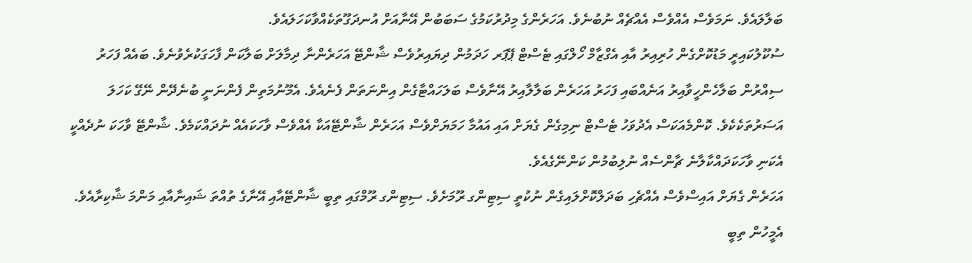ބަލާލައެވެ. ނަމަވެސް އެއްވެސް އެއްޗެއް ނުބުނެވެ. އަހަރެންގެ މިދުރުކަމުގެ ސަބަބުން އޭނާއަށް އުނދަގޫތަކެއްވާކަހަލައެވެ.
ސުކޫލުކައިރީ މަޑުކޮށްގެން ހުރިއިރު އާއި އެގްޒާމް ހޯލްގައި ޓެސްޓް ޕޭޕަރ ހަދަމުން ދިޔައިރުވެސް ޝާންޓޭ އަހަރެންނާ ދިމާލަށް ބަލާކަން ފާހަގަކުރެވުނެވެ. ބައެއް ފަހަރު ސިއްރުން ބަލާހެންހީވާއިރު އަނެއްބައި ފަހަރު އަހަރެން ބަލާލާއިރު އޭނާވެސް ބަލަހައްޓާގެން އިންނަތަން ފެނެއެވެ. އެމޫނުމަތިން ފެންނަނީ ބުނެދޭން ނޭގޭ ކަހަލަ އަސަރުތަކެކެވެ. ކޮންމެއަކަސް އެދުވަހު ޓެސްޓް ނިމިގެން ގެޔަށް އައި އައުމާ ހަމަޔަށްވެސް އަހަރެން ޝާންޓޭއަކާ އެއްވެސް ވާހަކައެއް ނުދައްކަމެވެ. ޝާންޓޭ ވާހަކަ ނުދެއްކީ އެކަނި ވާހަކަދައްކާލާނެ ޗާންސެއް ނުލިބުމުން ކަންނޭގެއެވެ.
އަހަރެން ގެޔަށް އައިސްވެސް އެއްޗެހި ބަދަލްކޮށްލައިގެން ނުކުތީ ސިޓިންގ ރޫމަށެވެ. ސިޓިންގ ރޫމްގައި ތިބީ ޝާންޓޭއާއި އޭނާގެ ތުއްތަ ޝައިނާއާއި މަންމަ ޝާކިރާއެވެ. އެމީހުން ތިބީ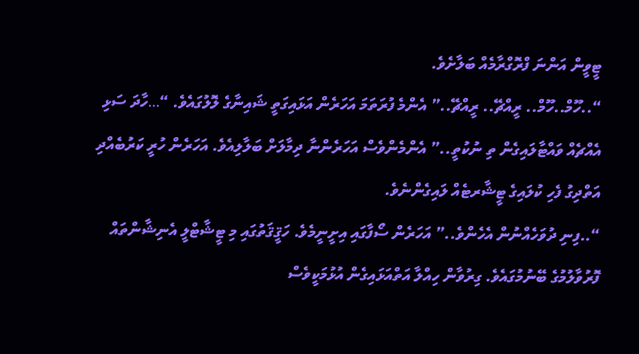ޓީވީން އަންނަ ފްރޮގްރާމެއް ބަލާށެވެ.
“..ހޫމް..ހޫމް.. ރީއްޗޭ.. ރީއްޗޭ..” އެންމެ ފުރަތަމަ އަހަރެން އަޅައިގަތީ ޝައިނާގެ ލޮލުގައެވެ. “…ހާދަ ސަޅި އެއްޗެއް ވައްޓާލައިގެން ތި ނުކުތީ..” އެންމެންވެސް އަހަރެންނާ ދިމާލަށް ބަލާލިއެވެ. އަހަރެން ހުރީ ކަރުބެއްދި އަތްދިގު ފެހި ކުލައިގެ ޓީޝާރޓެއް ލައިގެންނެވެ.
“..ފިނި ދުވަހެއްނުން އެހެންވެ..” އަހަރެން ސޯފާގައި އިށީނީމެވެ. ހަޤީޤަތުގައި މި ޓީޝާޓްލީ އެނިޝާންތައް ފޮރުވާލުމުގެ ބޭނުމުގައެވެ. ގިރުވާން ހިއްލާ އަތްއަޅައިގެން އުޅުމަކީވެސް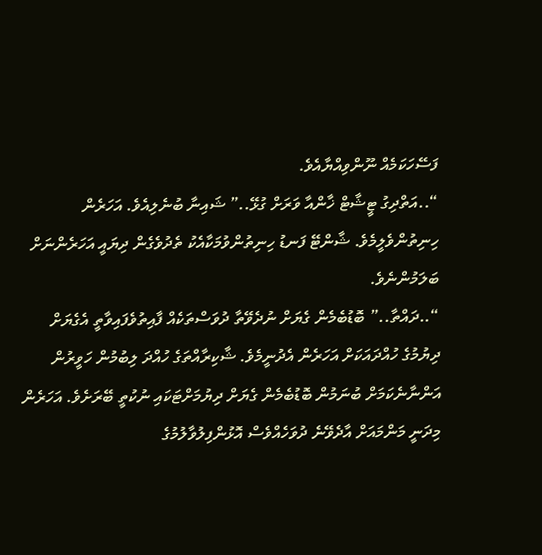ފަސޭހަކަމެއް ނޫންވިއްޔާއެވެ.
“..އަތްދިގު ޓީޝާޓް ޚާންއާ ވަރަށް ގުޅޭ..” ޝައިނާ ބުނެލިއެވެ. އަހަރެން ހިނިތުންވެލީމެވެ. ޝާންޓޭ ފަނޑު ހިނިތުންވުމަކާއެކު ތެދުވެގެން ދިޔައީ އަހަރެންނަށް ބަލަމުންނެވެ.
“..ދައްތާ..” ބޮޑުބެމެން ގެޔަށް ނުދެވޭތާ ދުވަސްތަކެއް ފާއިތުވެފައިވާތީ އެގެޔަށް ދިޔުމުގެ ހުއްދައަކަށް އަހަރެން އެދުނީމެވެ. ޝާކިރާއްތަގެ ހުއްދަ ލިބުމުން ހަވީރުން އަންނާނެކަމަށް ބުނަމުން ބޮޑުބެމެން ގެޔަށް ދިޔުމަށްޓަކައި ނުކުތީ ބޭރަށެވެ. އަހަރެން މިދަނީ މަންމައަށް އާދެވޭނެ ދުވަހެއްވެސް އޮޅުންފިލުވާލުމުގެ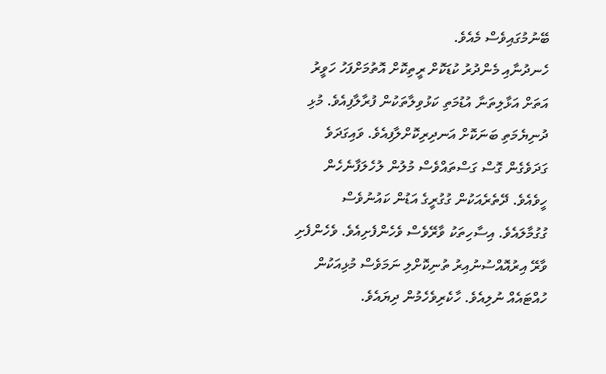ބޭނުމުގައިވެސް މެއެވެ.
ހެނދުނާއި މެންދުރު ކުޑަކޮށް ރީތިކޮށް އޮތުމަށްފަހު ހަވީރު އަތަށް އަޅާލިތަނާ އުޑުމަތި ކަޅުވިލާތަކުން ފުރާލާފިއެވެ. މުޅި ދުނިޔެމަތި ބަނަކޮށް އަނދިރިކޮށްލާފިއެވެ. ވައިގަދަވެ ގަދަވެގެން ގޮސް ގަސްތައްވެސް މުލުން ލުހެލަފާނެހެން ހީވެއެވެ. ދޭތެރެއަކުން ގުގުރީގެ އަޑުން ކައުނުވެސް ގުގުމާލައެވެ. އިސާހިތަކު ވާރޭވެސް ވެހެންފެށިއެވެ. ވެހެންފެށި ވާރޭ އިރުއޮއްސުނުއިރު ތުނިކޮށްލި ނަމަވެސް މުޅިއަކުން ހުއްޓައެއް ނުލިއެވެ. ހާކެރިވެހެމުން ދިޔައެވެ.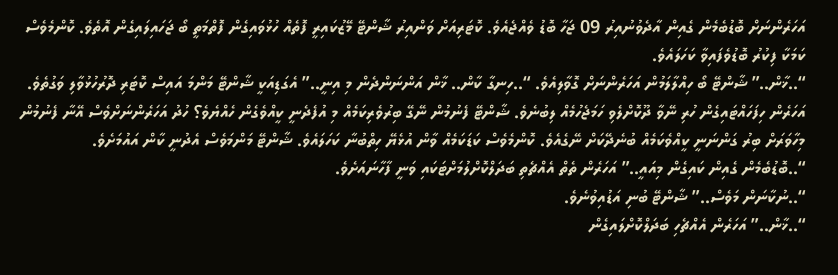އަހަރެންނަށް ބޮޑުބެމެން ގެއިން އާދެވުނުއިރު 09 ޖަހާ ބޮޑު ވެއްޖެއެވެ. ކޮޓަރިއަށް ވަންއިރު ޝާންޓޭ މޭޒުކައިރީ ފޮތެއް ހުޅުވައިގެން ފޮތްމަތީ ބޯ ޖަހައިލައިގެން އޮތެވެ. ކޮންމެވެސް ކަމަކާ ފިކުރު ބޮޑުވެފައިވާ ކަހަލައެވެ.
“..ޚާން..” ޝާންޓޭ ބޯ ހިއްލާލަމުން އަހަރެންނަށް ގޮވާލިއެވެ. “..ހިނގާ ކާން.. ޚާން އަންނަންދެން މި އިނީ..” އެގަޑިއަކީ ޝާންޓޭ މަންމަ އައިސް ކޮޓަރި ދޮރުހުޅުވާލި ވަގުތެވެ. އަހަރެން ހިފަހައްޓައިގެން ހުރި ނޭވާ ދޫކޮށްލެވި ހަމަޖެހުމެއް ލިބުނެވެ. ޝާންޓޭ ފެނުމުން ނޭގޭ ބިރުވެރިކަމެއް މި އުފެދެނީ ކީއްވެގެން ހެއްޔެވެ؟ ހުދު އަހަރެންނަށްވެސް އޭނާ ފެނުމުން މިހާވަރަށް ބިރު ގަންނަނީ ކީއްވެކަމެއް ބުނެދޭކަށް ނޭގެއެވެ. ކޮންމެވެސް ކަޑަކަމެއް ވާން އުޅެޔޭ ހިތްބުނާ ކަހަލައެވެ. ޝާންޓޭ މަންމަވެސް އެދުނީ ކާން އައުމަށެވެ.
“..ބޮޑުބެމެން ގެއިން ކައިގެން މިއައީ..” އަހަރެން ތެތް އެއްޗެތި ބަދަލްކޮށްލުމަށްޓަކައި ވަނީ ފާހާނައަށެވެ.
“..ނުކާނަން މަވެސް..” ޝާންޓޭ ބުނި އަޑުއިވުނެވެ.
“..ޚާން..” އަހަރެން އެއްޗެހި ބަދަލްކޮށްލައިގެން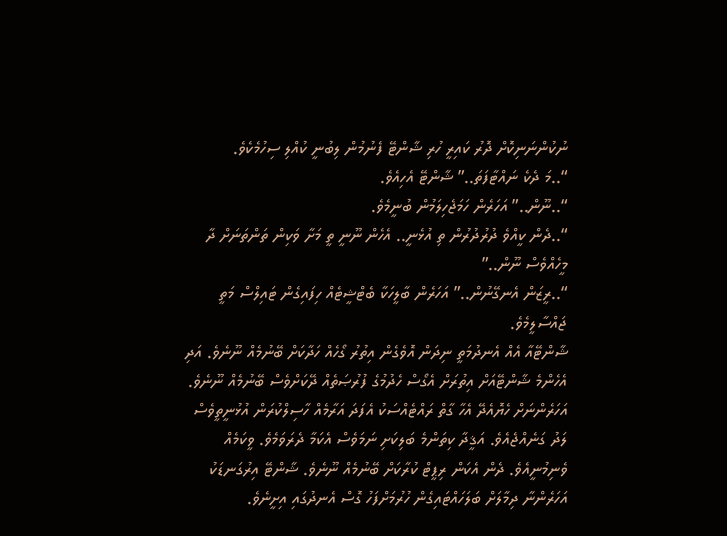ނުކުންނަނިކޮށް ދޮރު ކައިރީ ހުރި ޝާންޓޭ ފެނުމުން ލިބުނީ ކުއްލި ސިހުމެކެވެ.
“..މަ ދެކެ ނައްޓާފަތަ..” ޝާންޓޭ އެހިއެވެ.
“..ނޫން..” އަހަރެން ހަމަޖެހިލަމުން ބުނީމެވެ.
“..ދެން ކީއްވެ ދުރުދުރުން ތި އުޅެނީ.. އެހެން ނޫނީ ތީ މަށާ ވަކިން ތަންތަނަށް ދާ މީހެއްވެސް ނޫން..”
“..ރީޒަން އެނގޭނުން..” އަހަރެން ބާލީހަކާ ބެޓްޝީޓެއް ހިފައިގެން ޓައިލްސް މަތީ ޖައްސާލީމެވެ.
ޝާންޓޭއާ އެއް އެނދުމަތީ ނިދަން އޮވެގެން އިތުރު ގޯހެއް ހަދާކަށް ބޭނުމެއް ނޫނެވެ. އަދި އެހެންމެ ޝާންޓޭއަށް އިތުރަށް އެގޯސް ހެދުމުގެ ފުރުޞަތެއް ދޭކަށްވެސް ބޭނުމެއް ނޫނެވެ. އަހަރެންނަށް ހެޔޮއެދޭ އެހާ ގާތް ރައްޓެއްސަކު އެފަދަ އަރާމެއް ހާސިލްކުރަން އުޅުނީތީވެސް ލަދު ގަނެއްޖެއެވެ. އަޤީދާ ކިތަންމެ ބަލިކަށި ނަމަވެސް އެކަމާ ދެރަވަމެވެ. ވީކަމެއް ވެނިމުނީއެވެ. ދެން އެކަން ރިޕީޓް ކުރާކަށް ބޭނުމެއް ނޫނެވެ. ޝާންޓޭ އިރުގަނޑަކު އަހަރެންނާ ދިމާލަށް ބަލަހައްޓައިގެން ހުރުމަށްފަހު ގޮސް އެނދުގައި އިށީނެވެ.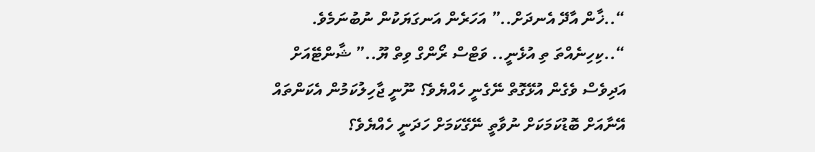“..ޚާން އާދޭ އެނދަށް..” އަހަރެން އަނގަޔަކުން ނުބުނަމެވެ.
“..ކިހިނެއްތަ ތި އުޅެނީ.. ވަޓްސް ރޯންގް ވިތް ޔޫ..” ޝާންޓޭއަށް އަދިވެސް ވެގެން އުޅޭގޮތް ނޭގެނީ ހެއްޔެވެ؟ ނޫނީ ޖާހިލުކަމުން އެކަންތައް އޭނާއަށް ބޮޑުކަމަކަށް ނުވާތީ ނޭގޭކަމަށް ހަދަނީ ހެއްޔެވެ؟